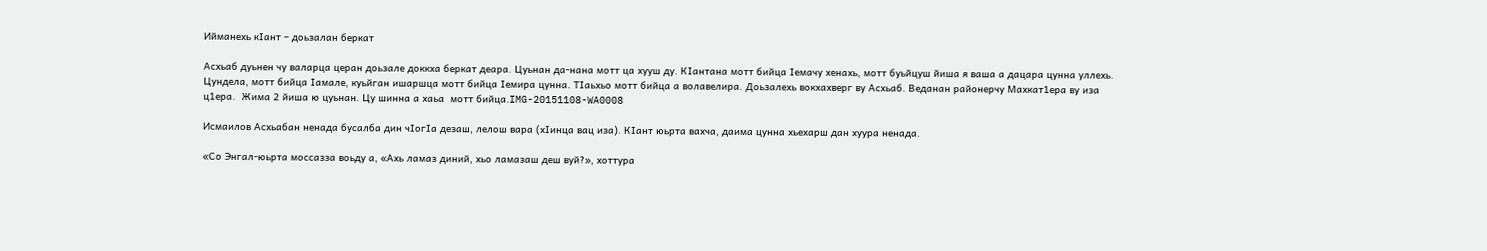Ийманехь кIант – доьзалан беркат

Асхьаб дуьнен чу валарца церан доьзале доккха беркат деара. Цуьнан да-нана мотт ца хууш ду. КIантана мотт бийца Iемачу хенахь, мотт буьйцуш йиша я ваша а дацара цунна уллехь. Цундела, мотт бийца Iамале, куьйган ишаршца мотт бийца Iемира цунна. ТIаьхьо мотт бийца а волавелира. Доьзалехь вокхахверг ву Асхьаб. Веданан районерчу Махкат1ера ву иза ц1ера.  Жима 2 йиша ю цуьнан. Цу шинна а хаьа  мотт бийца.IMG-20151108-WA0008

Исмаилов Асхьабан ненада бусалба дин чIогIа дезаш, лелош вара (хIинца вац иза). КIант юьрта вахча, даима цунна хьехарш дан хуура ненада.

«Со Энгал-юьрта моссазза воьду а, «Ахь ламаз диний, хьо ламазаш деш вуй?», хоттура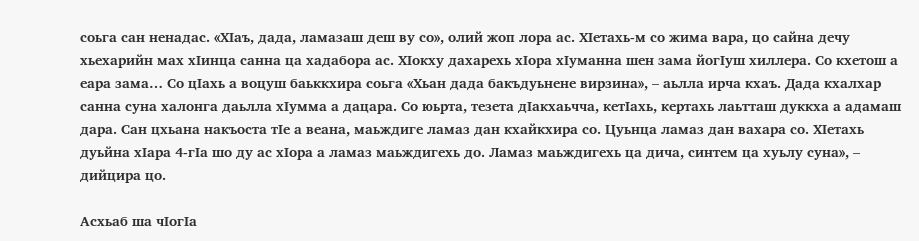соьга сан ненадас. «ХIаъ, дада, ламазаш деш ву со», олий жоп лора ас. ХIетахь-м со жима вара, цо сайна дечу хьехарийн мах хIинца санна ца хадабора ас. ХIокху дахарехь хIора хIуманна шен зама йогIуш хиллера. Со кхетош а еара зама… Со цIахь а воцуш баьккхира соьга «Хьан дада бакъдуьнене вирзина», – аьлла ирча кхаъ. Дада кхалхар санна суна халонга даьлла хIумма а дацара. Со юьрта, тезета дIакхаьчча, кетIахь, кертахь лаьтташ дуккха а адамаш дара. Сан цхьана накъоста тIе а веана, маьждиге ламаз дан кхайкхира со. Цуьнца ламаз дан вахара со. ХIетахь дуьйна хIара 4-гIа шо ду ас хIора а ламаз маьждигехь до. Ламаз маьждигехь ца дича, синтем ца хуьлу суна», – дийцира цо.

Асхьаб ша чIогIа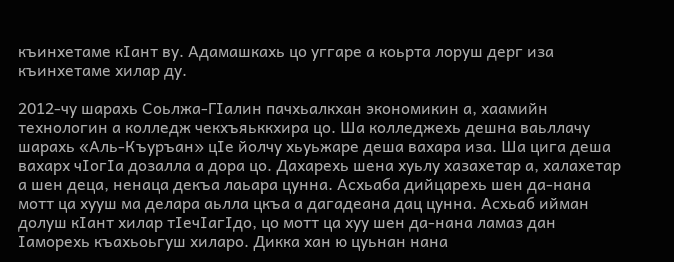къинхетаме кIант ву. Адамашкахь цо уггаре а коьрта лоруш дерг иза къинхетаме хилар ду.

2012-чу шарахь Соьлжа-ГIалин пачхьалкхан экономикин а, хаамийн технологин а колледж чекхъяьккхира цо. Ша колледжехь дешна ваьллачу шарахь «Аль-Къуръан» цIе йолчу хьуьжаре деша вахара иза. Ша цига деша вахарх чIогIа дозалла а дора цо. Дахарехь шена хуьлу хазахетар а, халахетар а шен деца, ненаца декъа лаьара цунна. Асхьаба дийцарехь шен да-нана мотт ца хууш ма делара аьлла цкъа а дагадеана дац цунна. Асхьаб ийман долуш кIант хилар тIечIагIдо, цо мотт ца хуу шен да-нана ламаз дан Iаморехь къахьоьгуш хиларо. Дикка хан ю цуьнан нана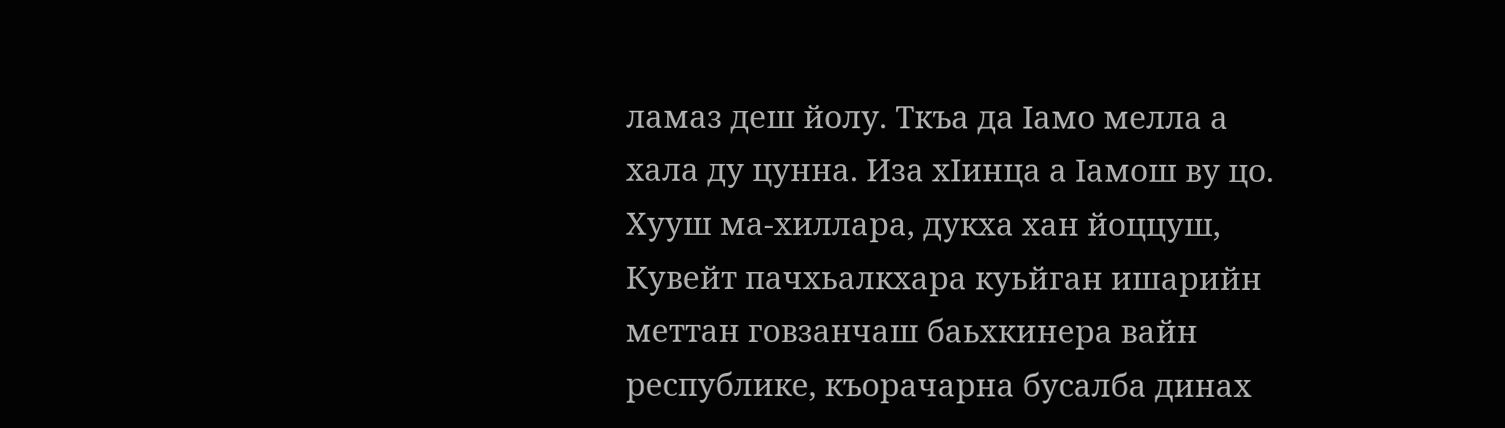ламаз деш йолу. Ткъа да Iамо мелла а хала ду цунна. Иза хIинца а Iамош ву цо. Хууш ма-хиллара, дукха хан йоццуш, Кувейт пачхьалкхара куьйган ишарийн меттан говзанчаш баьхкинера вайн республике, къорачарна бусалба динах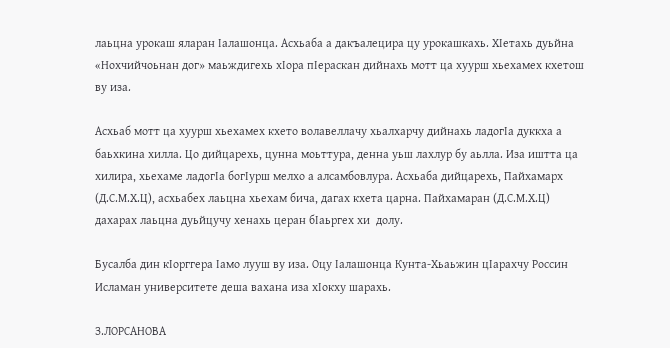лаьцна урокаш яларан Iалашонца. Асхьаба а дакъалецира цу урокашкахь. ХIетахь дуьйна «Нохчийчоьнан дог» маьждигехь хIора пIераскан дийнахь мотт ца хуурш хьехамех кхетош ву иза.

Асхьаб мотт ца хуурш хьехамех кхето волавеллачу хьалхарчу дийнахь ладогIа дуккха а баьхкина хилла. Цо дийцарехь, цунна моьттура, денна уьш лахлур бу аьлла. Иза иштта ца хилира, хьехаме ладогIа богIурш мелхо а алсамбовлура. Асхьаба дийцарехь, Пайхамарх (Д.С.М.Х.Ц), асхьабех лаьцна хьехам бича, дагах кхета царна. Пайхамаран (Д.С.М.Х.Ц) дахарах лаьцна дуьйцучу хенахь церан бIаьргех хи  долу.

Бусалба дин кIорггера Iамо лууш ву иза. Оцу Iалашонца Кунта-Хьаьжин цIарахчу Россин Исламан университете деша вахана иза хIокху шарахь.

З.ЛОРСАНОВА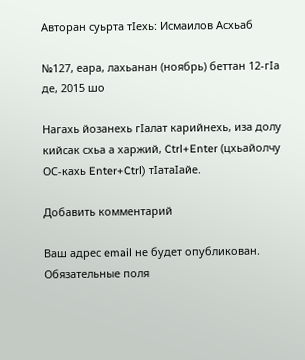Авторан суьрта тIехь: Исмаилов Асхьаб

№127, еара, лахьанан (ноябрь) беттан 12-гIа де, 2015 шо

Нагахь йозанехь гIалат карийнехь, иза долу кийсак схьа а харжий, Ctrl+Enter (цхьайолчу ОС-кахь Enter+Ctrl) тIатаIайе.

Добавить комментарий

Ваш адрес email не будет опубликован. Обязательные поля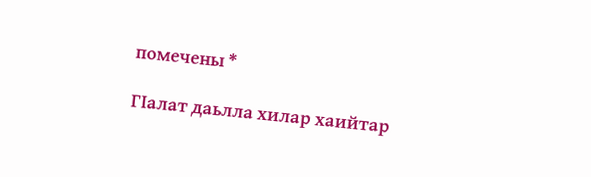помечены *

ГIалат даьлла хилар хаийтар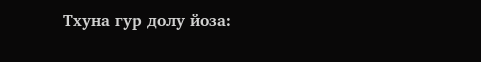Тхуна гур долу йоза: